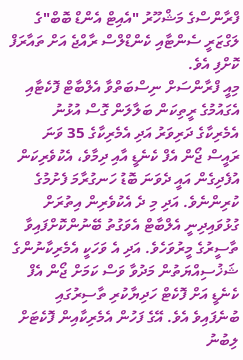ފްރާންސްގެ މަޝްހޫރު "އެއިޓް އެންޑް ބޮބް"ގެ ލަގްޒަރީ ސެންޓާއި ކެންޑްލްސް ރާއްޖެ އަށް ތައާރަފް ކޮށްފި އެވެ.
މިއީ ފްރާންސަށް ނިސްބަތްވާ އެލްބާޓް ފޮކެޓާއި އެގައުމުގެ ރީތިކަން ބަލާލަން ގޮސް އުޅުނު އެމެރިކާގެ ދަރިވަރު އަދި އެމެރިކާގެ 35 ވަނަ ރައީސް ޖޯން އެފް ކެނެޑީ އާއި ދިމާވެ، އެކުވެރިކަން އުފެދިގެން އައީ ދެވަނަ ބޮޑު ހަނގުރާމަ ފެށުމުގެ ކުރިންނެވެ. އަދި މި ދެ އެކުވެރިން އިތުރަށް ގުޅުވައިދިނީ އެލްބާޓް އެވަގުތު ބޭނުންކޮށްފައިވާ ތާސީރުގެ މީރުވަހެވެ. އަދި އެ ވަހަކީ އެމެރިކާނުންގެ ޝަޚުސިއްޔަތުން މަދުވާ ވަސް ކަމަށް ޖޯން އެފް ކެނެޑީ އަށް ފޮކެޓް ހަދިޔާކުރި ތާސިރުގައި ބުނެފައިވެ އެވެ. އޭގެ ފަހުން އެމެރިކާއިން ފޮކެޓަށް ލިބުނު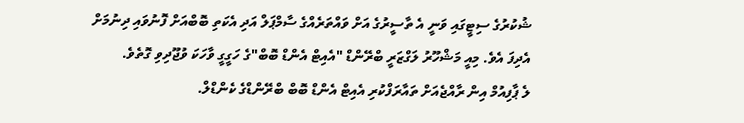ޝުކުރުގެ ސިޓީގައި ވަނީ އެ ތާސީރުގެ އަށް ވައްތަރެއްގެ ސާމްޕަލް އަދި އެކަތި ބޮބްއަށް ފޮނުވައި ދިނުމަށް އެދިފަ އެވެ. މިއީ މަޝްހޫރު ލަގްޒަރީ ބްރޭންޑް "އެއިޓް އެންޑް ބޮބް"ގެ ހަގީގީ ވާހަކަ ވުޖޫދިވި ގޮތެވެ.
ލެ ޕާފިއުމް އިން ރާއްޖެއަށް ތައާރަފްކުރި އެއިޓް އެންޑް ބޮބް ބްރޭންޑްގެ ކެންޑްލް.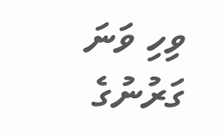ވިހި ވަނަ ގަރުނުގެ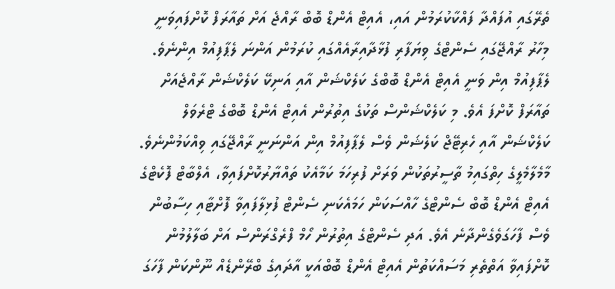ތެރޭގައި އުފައްދާ ފައްކާކުރަމުން އައި، އެއިޓް އެންޑް ބޮބް ރާއްޖެ އަށް ތައާރަފް ކޮށްފައިވަނީ މިހާރު ރާއްޖޭގައި ސެންޓްގެ ވިޔަފާރި ފުޅާދާއިރާއެއްގައި ކުރަމުން އަންނަ ލެޕާފިއުމް އިންނެވެ. ލެޕާފިއުމް އިން ވަނީ އެއިޓް އެންޑް ބޮބްގެ ކަލެކްޝަން އާއި އަނިކޭ ކަލެކްޝަން ރާއްޖެއަށް ތައާރަފް ކޮށްފަ އެވެ. މި ކަލެކްޝަންސް ތަކުގެ އިތުރުން އެއިޓް އެންޑް ބޮބްގެ ޓްރެވަލް ކަލެކްޝަން އާއި ހެރިޓޭޖް ކަލެޝަން ވެސް ލެޕާފިއުމް އިން އަންނަނީ ރާއްޖޭގައި ވިއްކަމުންނެވެ.
މާމެލާމެލީގެ ހިތްގައިމު ތާސީރުތަކުން ވަރަށް ފުރިހަމަ ކަމާއެކު ތައްޔާރުކޮށްފައިވާ، އެލްބާޓް ފޮކެޓްގެ އެއިޓް އެންޑް ބޮބް ސެންޓްގެ ހާއްސަކަން ހަމައެކަނި ސެންޓް ފުޅިލާފައިވާ ފޮށްޓާއި ހިސާބުން ވެސް ފާހަގަވެގެންދާނެ އެވެ. އަދި ސެންޓްގެ އިތުރުން ހޯމް ފްރެގްރަންސް އަށް ބަލާލުމުން ކޮށްފައިވާ އަތްތެރި މަސައްކަތުން އެއިޓް އެންޑް ބޮބްއަކީ އާދައިގެ ބްރޭންޑެއް ނޫންކަން ފާހަގަ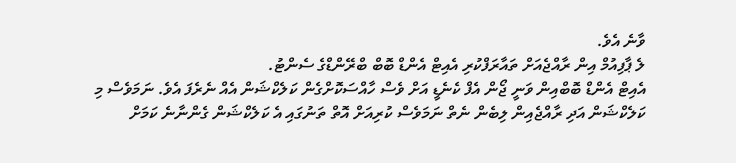ވާނެ އެވެ.
ލެ ޕާފިއުމް އިން ރާއްޖެއަށް ތައާރަފްކުރި އެއިޓް އެންޑް ބޮބް ބްރޭންޑްގެ ސެންޓު.
އެއިޓް އެންޑް ބޮބްއިން ވަނީ ޖޯން އެފް ކެނެޑީ އަށް ވެސް ހާއްސަކޮށްގެން ކަލެކްޝަން އެއް ނެރެފަ އެވެ. ނަމަވެސް މި ކަލެކްޝަން އަދި ރާއްޖެއިން ލިބެން ނެތް ނަމަވެސް ކުރިއަށް އޮތް ތަނުގައި އެ ކަލެކްޝަން ގެންނާނެ ކަމަށް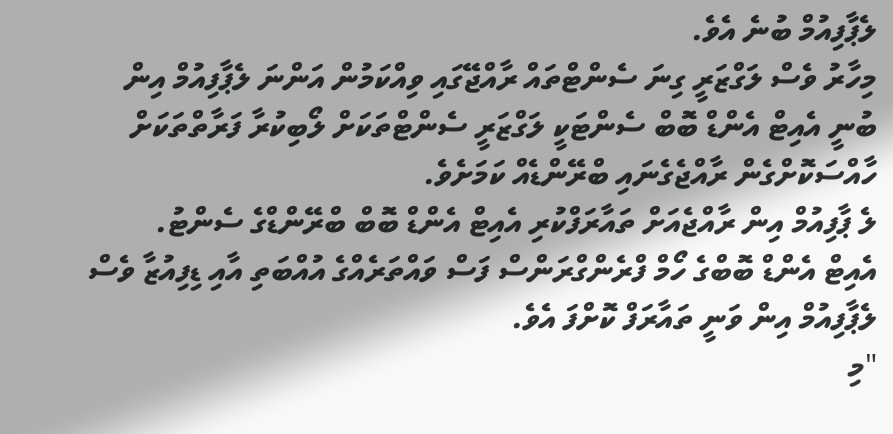ލެޕާފިއުމް ބުނެ އެވެ.
މިހާރު ވެސް ލަގްޒަރީ ގިނަ ސެންޓްތައް ރާއްޖޭގައި ވިއްކަމުން އަންނަ ލެޕާފިއުމް އިން ބުނީ އެއިޓް އެންޑް ބޮބް ސެންޓަކީ ލަގްޒަރީ ސެންޓްތަކަށް ލޯބިކުރާ ފަރާތްތަކަށް ހާއްސަކޮށްގެން ރާއްޖެގެނައި ބްރޭންޑެއް ކަމަށެވެ.
ލެ ޕާފިއުމް އިން ރާއްޖެއަށް ތައާރަފްކުރި އެއިޓް އެންޑް ބޮބް ބްރޭންޑްގެ ސެންޓު.
އެއިޓް އެންޑް ބޮބްގެ ހޯމް ފްރެންގްރަންސް ފަސް ވައްތަރެއްގެ އުއްބަތި އާއި ޑިފިއުޒާ ވެސް ލެޕާފިއުމް އިން ވަނީ ތައާރަފް ކޮށްފަ އެވެ.
"މި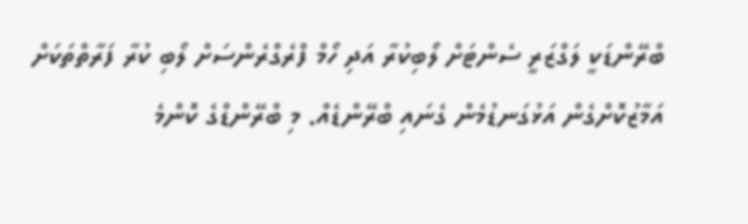ބްރޭންޑަކީ ލަގްޒަރީ ސެންޓަށް ލޯބިކުރާ އަދި ހޯމް ފްރެގްރެންސަށް ލޯބި ކުރާ ފަރާތްތަކަށް އަމާޒުކޮށްގެން އަޅުގަނޑުމެން ގެނައި ބްރޭންޑެއް. މި ބްރޭންޑްގެ ކޮންމެ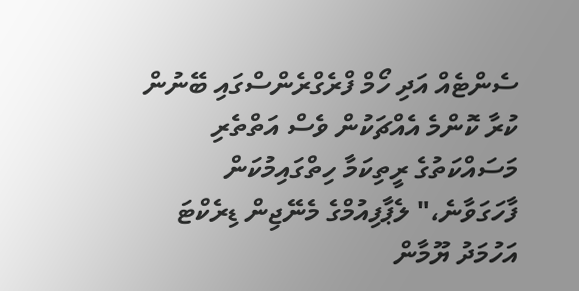ސެންޓެއް އަދި ހޯމް ފްރެގްރެންސްގައި ބޭނުން ކުރާ ކޮންމެ އެއްޗަކުން ވެސް އަތްތެރި މަސައްކަތުގެ ރީތިކަމާ ހިތްގައިމުކަން ފާހަގަވާނެ،" ލެޕާފިއުމްގެ މެނޭޖިން ޑިރެކްޓަ އަހުމަދު ޔޫމާން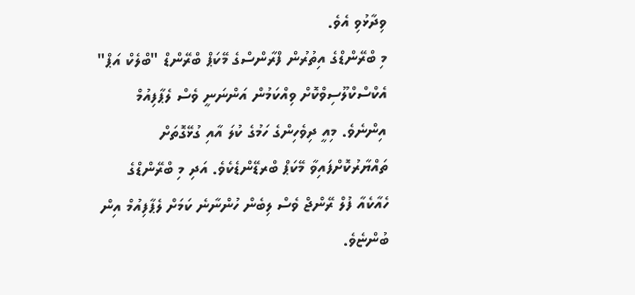ވިދާޅުވި އެވެ.
މި ބްރޭންޑްގެ އިތުރުން ފްރާންސްގެ މޭކަޕް ބްރޭންޑް "ބްލެކް އަޕް" އެކްސްކްލޫސިވްކޮށް ވިއްކަމުން އަންނަނީ ވެސް ލެޕާފިއުމް އިންނެވެ. މިއީ ދިވެހިންގެ ހަމުގެ ކުލަ އާއި ގުޅޭގޮތަށް ތައްޔާރުކޮށްފައިވާ މޭކަޕް ބްރޑޭންޑެކެވެ. އަދި މި ބްރޭންޑްގެ ހެއާކެއާ ފުލް ރޭންޖް ވެސް ލިބެން ހުންނާނެ ކަމަށް ލެޕާފިއުމް އިން ބުންޏެވެ.